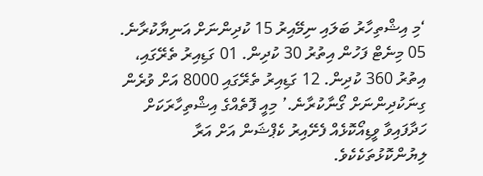‘މި އިޝްތިހާރު ބަލައި ނިމޭއިރު 15 ކުދިންނަށް އަނިޔާކުރާނެ. 05 މިނެޓް ފަހުން އިތުރު 30 ކުދިން. 01 ގަޑިއިރު ތެރޭގައި، އިތުރު 360 ކުދިން. 12 ގަޑިއިރު ތެރޭގައި 8000 އަށް ވުރެން ގިނަކުދިންނަށް ގޯނާކުރާނެ.’ މިއީ ފޮތެއްގެ އިޝްތިހާރަކަށް ހަދާފައިވާ ވީޑިއޯކޮޅެއް ފެށޭއިރު ކެޕްޝަން އަށް އަރާ ލިޔުންކޮޅުތަކެކެވެ.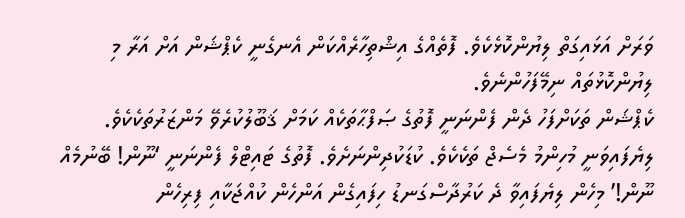ވަރަށް އަޅައިގަތް ލިޔުންކޮޅެކެވެ. ފޮތެއްގެ އިޝްތިހާރެއްކަން އެނގެނީ ކެޕްޝަން އަށް އަރާ މި ލިޔުންކޮޅުތައް ނިމޭފަހުންނެވެ.
ކެޕްޝަން ތަކަށްފަހު ދެން ފެންނަނީ ފޮތުގެ ޞަފްޙާތަކެއް ކަމަށް ޤަބޫލުކުރެވޭ މަންޒަރުތަކެކެވެ. ލިޔެފައިވަނީ މުހިންމު މެސެޖް ތަކެކެވެ. ކުޑަކުދިންނަށެވެ. ފޮތުގެ ޓައިޓްލް ފެންނަނީ ‘ނޫން! ބޭނުމެއް ނޫން!’ މިހެން ލިޔެފައިވާ ދެ ކަރުދާސްގަނޑު ހިފައިގެން އަންހެން ކުއްޖަކާއި ފިރިހެން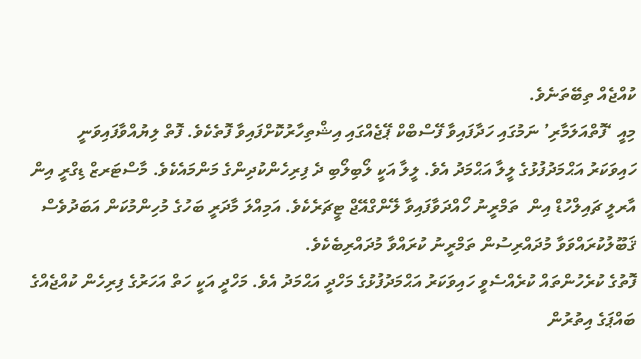ކުއްޖެއް ތިބޭތަނެވެ.
މިއީ ‘ފޮތްއަލަމާރި’ ނަމުގައި ހަދާފައިވާ ފޭސްބްކް ޕޭޖެއްގައި އިޝްތިހާރުކޮށްފައިވާ ފޮތެކެވެ. ފޮތް ލިޔުއްވާފައިވަނީ ހައިވަކަރު އަޙްމަދުފުޅުގެ ލީލާ އަޙްމަދު އެވެ. ލީލާ އަކީ ލޯބިލޯބި ދެ ފިރިހެންކުދިންގެ މަންމައެކެވެ. މާސްޓަރޒް ޑިގްރީ އިން އާރލީ ޗައިލްހުޑް އިން  ތަމްރީނު ހޯއްދަވާފައިވާ ލޭންގްއޭޖް ޓީޗަރެކެވެ. އަމިއްލަ މާދަރީ ބަހުގެ މުހިންމުކަން އަބަދުވެސް ޤަބޫލުކުރައްވަވާ މުދައްރިސުން ތަމްރީނު ކުރައްވާ މުދައްރިބެކެވެ.
ފޮތުގެ ކުރެހުންތައް ކުރެއްސެވީ ހައިވަކަރު އަޙްމަދުފުޅުގެ މަހްދީ އަޙްމަދު އެވެ. މަހްދީ އަކީ ހަތް އަހަރުގެ ފިރިހެން ކުއްޖެއްގެ ބައްޕަގެ އިތުރުން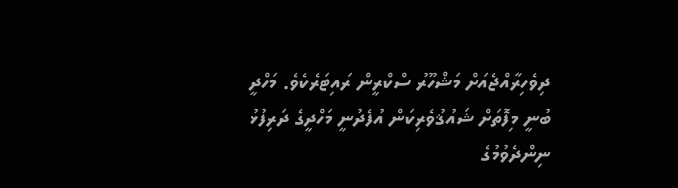ދިވެހިރާއްޖެއަށް މަޝްހޫރު ސްކްރީން ރައިޓަރެކެވެ. މަހްދީ ބުނީ މިފޮތަށް ޝައުޤުވެރިކަން އުފެދުނީ މަހްދީގެ ދަރިފުޅު ނިންދެވުމުގެ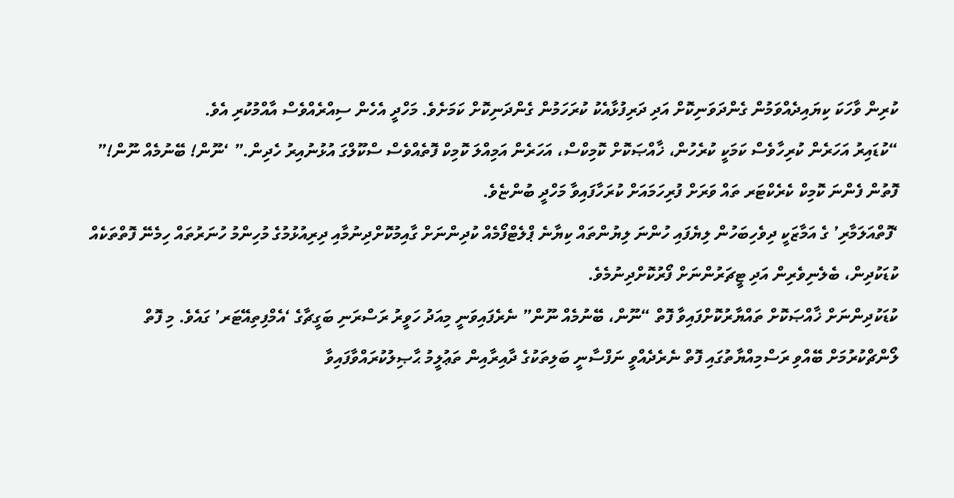ކުރިން ވާހަކަ ކިޔައިދެއްވަމުން ގެންދަވަނިކޮށް އަދި ދަރިފުޅާއެކު ކުރަހަމުން ގެންދަނިކޮށް ކަމަށެވެ. މަހްދީ އެހެން ސިއްރެއްވެސް އާއްމުކުރި އެވެ.
“ކުޑައިރު އަހަރެން ކުރިހާވެސް ކަމަކީ ކުރެހުން، ޚާއްޞަކޮށް ކޮމިކްސް، އަހަރެން އަމިއްލަ ކޮމިކް ފޮތެއްވެސް ސްކޫލްގަ އުޅުނުއިރު ހެދިން.” ‘ނޫން! ބޭނުމެއް ނޫން!” ފޮތުން ފެންނަ ކޮމިކް ކެރެކްޓަރ ތައް ވަރަށް ފުރިހަމައަށް ކުރަހާފައިވާ މަހްދީ ބުންޏެވެ.
‘ފޮތްއަލަމާރި’ ގެ އަމާޒަކީ ދިވެހިބަހުން ލިޔެފައި ހުންނަ ލިޔުންތައް ކިޔާނެ ޕްލެޓްފޯމެއް ކުދިންނަށް ގާއިމުކޮށްދިނުމާއި ދިރިއުޅުމުގެ މުހިންމު ހުނަރުތައް ހިމެނޭ ފޮތްތަކެއް ކުޑަކުދިން، ބެލެނިވެރިން އަދި ޓީޗަރުންނަށް ފޯރުކޮށްދިނުމެވެ.
ކުޑަކުދިންނަށް ޚާއްޞަކޮށް ތައްޔާރުކޮށްފައިވާ ފޮތް “ނޫން، ބޭނުމެއް ނޫން” ނެރެފައިވަނީ މިއަދު ހަވީރު ރަސްރަނި ބަގީޗާގެ ‘އެމްފިތިއޭޓަރ’ ގައެވެ. މި ފޮތް ލޯންޗްކުރުމަށް ބޭއްވި ރަސްމިއްޔާތުގައި ފޮތް ނެރެދެއްވީ ނަފްސާނީ ބަލިތަކުގެ ދާއިރާއިން ތަޢުލީމު ޙާޞިލުކުރައްވާފައިވާ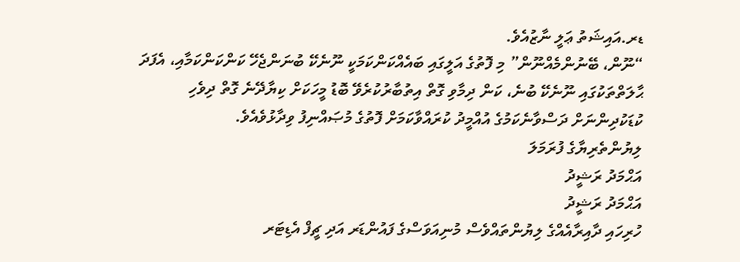ޑރ.އައިޝަތު ޢަލީ ނާޒުއެވެ.
“ނޫން، ބޭނުންމެއްނޫން” މި ފޮތުގެ އަލީގައި ބައެއްކަންކަމަކީ ނޫނެކޭ ބުނަންޖެހޭ ކަންކަންކަމާއި، އެފަދަ ޙާލަތްތަކުގައި ނޫނެކޭ ބުނެ، ކަން ދިމާވި ގޮތް އިތުބާރުކުރެވޭ ބޮޑު މީހަކަށް ކިޔާދޭނެ ގޮތް ދިވެހި ކުޑަކުދިންނަށް ދަސްވާނެކަމުގެ އުއްމީދު ކުރައްވާކަމަށް ފޮތުގެ މުޞައްނިފު ވިދާޅުވެއެވެ.
ލިޔުންތެރިޔާގެ ފުރަމަލަ
އަޙްމަދު ރަޝީދު
އަޙްމަދު ރަޝީދު
ހުރިހައި ދާއިރާއެއްގެ ލިޔުންތައްވެސް މުނިއަވަސްގެ ފައުންޑަރ އަދި ޗީފް އެޑިޓަރ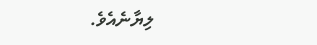ލިޔާނެއެވެ.